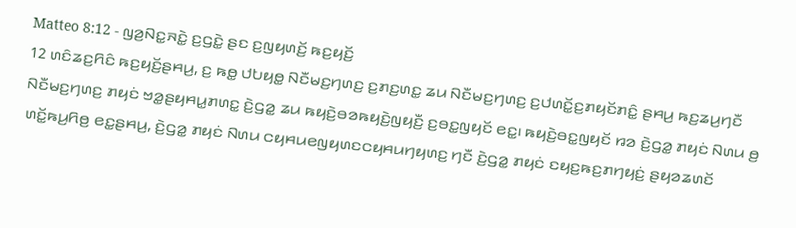Matteo 8:12 - ꤜꤤ꤬ꤡꤢ꤭ꤏꤢꤧ꤭ ꤢ꤬ꤞꤢꤧ꤭ ꤔꤢ ꤢ꤬ꤜꤟꤛꤢꤩ꤬ ꤒꤢ꤬ꤟꤢꤩ꤬
12 ꤛꤢꤨꤘꤢ꤬ꤖꤢꤨ ꤒꤢ꤬ꤟꤢꤩ꤬ꤔꤌꤣ꤬, ꤢ꤬ ꤒꤥ꤭ ꤓꤝꤟꤥ꤭ ꤡꤢꤪꤗꤢ꤬ꤚꤛꤢ꤬ ꤢ꤬ꤊꤢ꤬ꤛꤢ꤭ ꤘꤣ ꤡꤢꤪꤗꤢ꤬ꤚꤛꤢ꤬ ꤢ꤬ꤓꤛꤢꤩ꤭ꤢ꤬ꤊꤟꤢꤩꤊꤢꤨ꤭ ꤔꤌꤣ꤬ ꤒꤢ꤬ꤘꤣ꤬ꤚꤢꤪ ꤡꤢꤪꤗꤢ꤬ꤚꤛꤢ꤬ ꤊꤟꤢꤦ ꤠꤤ꤭ꤔꤟꤌꤣ꤭ꤊꤛꤢ꤭ ꤢꤧ꤬ꤞꤤ꤭ ꤘꤣ ꤒꤟꤢꤧ꤬ꤋꤤꤒꤟꤢꤧ꤬ꤜꤟꤢꤪ꤬ ꤢ꤬ꤋꤢ꤭ꤜꤟꤢꤩ ꤕꤢ꤭꤯ ꤒꤟꤢꤧ꤬ꤋꤢ꤭ꤜꤟꤢꤩ ꤙꤤ ꤢꤧ꤬ꤞꤤ꤭ ꤊꤟꤢꤦ ꤡꤛꤣ ꤥ꤬ ꤛꤢꤩ꤭ꤒꤣ꤬ꤖꤥ꤬ ꤕꤢ꤭ꤔꤌꤣ꤬, ꤢꤧ꤬ꤞꤤ꤭ ꤊꤟꤢꤦ ꤡꤛꤣ ꤍꤟꤌꤣꤕꤜꤟꤛꤢꤍꤟꤌꤣꤚꤟꤛꤢ꤬ ꤚꤢꤪ ꤢꤧ꤬ꤞꤤ꤭ ꤊꤟꤢꤦ ꤢꤟꤢ꤬ꤒꤢ꤬ꤊꤚꤟꤢꤦ꤬ ꤔꤟꤤꤘꤛꤢꤩ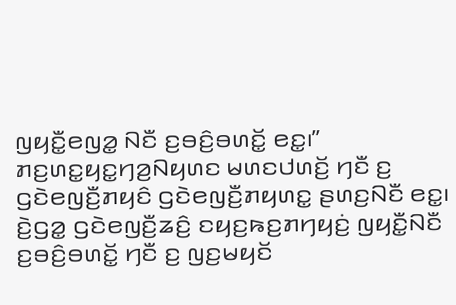ꤜꤟꤢꤪ꤭ꤕꤜꤤ꤭ ꤡꤢꤪ ꤢ꤬ꤋꤢꤨ꤬ꤋꤛꤢꤩ꤭ ꤕꤢ꤭꤯”
ꤊꤢ꤬ꤛꤢ꤭ꤟꤢ꤭ꤚꤤ꤬ꤡꤟꤛꤢ ꤗꤛꤢꤓꤛꤢꤩ꤬ ꤚꤢꤪ ꤢ꤬ ꤞꤢꤧꤕꤜꤢꤪ꤬ꤊꤟꤢꤨ ꤞꤢꤧꤕꤜꤢꤪ꤬ꤊꤟꤛꤢ꤭ ꤔꤛꤢ꤬ꤡꤢꤪ ꤕꤢ꤭꤯ ꤢꤧ꤬ꤞꤤ꤭ ꤞꤢꤧꤕꤜꤢꤪ꤬ꤘꤢꤨ꤬ ꤢꤟꤢ꤬ꤒꤢ꤬ꤊꤚꤟꤢꤦ꤬ ꤜꤟꤢꤪ꤭ꤡꤢꤪ ꤢ꤬ꤋꤢꤨ꤬ꤋꤛꤢꤩ꤭ ꤚꤢꤪ ꤢ꤬ ꤜꤢ꤬ꤗꤟꤢꤩ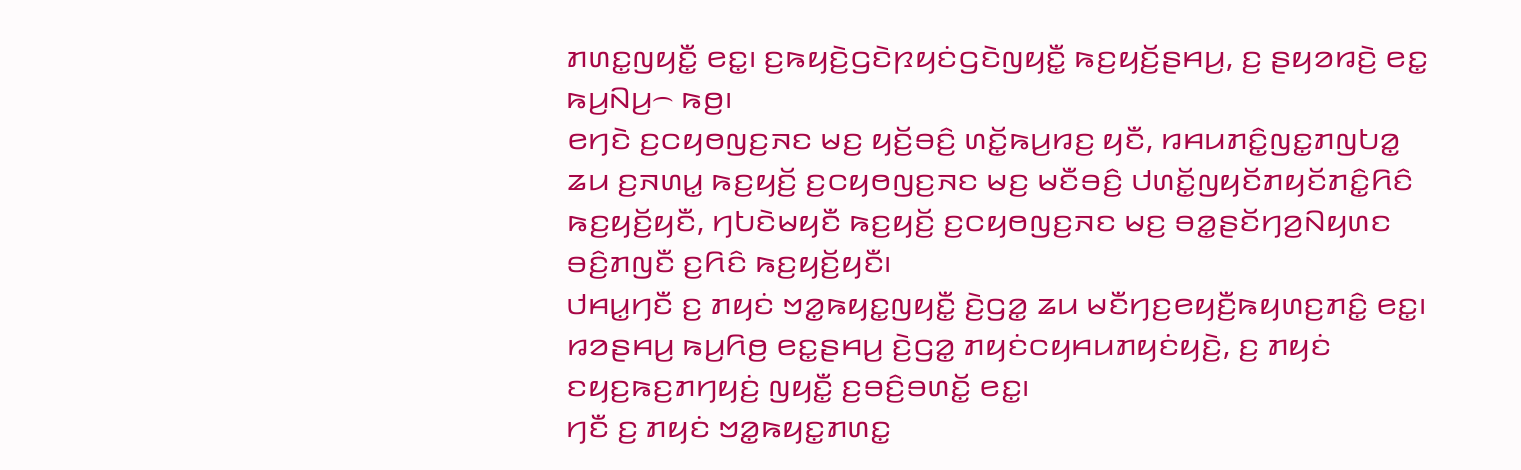ꤊꤛꤢ꤭ꤜꤟꤢꤪ꤭ ꤕꤢ꤭꤯ ꤢ꤬ꤒꤟꤢꤧ꤬ꤞꤢꤧꤐꤟꤢꤦꤞꤢꤧꤜꤟꤢꤪ꤭ ꤒꤢ꤬ꤟꤢꤩ꤬ꤔꤌꤣ꤬, ꤢ꤬ ꤔꤟꤤꤙꤢꤧ꤬ ꤕꤢ꤭ ꤒꤣ꤬ꤡꤣ꤬꤮ ꤒꤥ꤬꤯
ꤕꤚꤢꤧ ꤢ꤬ꤍꤟꤥꤜꤢ꤬ꤏꤢ ꤗꤢ꤬ ꤟꤢꤩ꤬ꤋꤢꤨ꤬ ꤛꤢꤩ꤭ꤒꤣ꤬ꤙꤢ꤬ ꤟꤢꤪ, ꤙꤌꤣꤊꤢꤨ꤭ꤜꤢ꤭ꤊꤜꤝꤤ꤭ ꤘꤣ ꤢ꤬ꤏꤛꤣ꤭ ꤒꤢ꤬ꤟꤢꤩ꤬ ꤢ꤬ꤍꤟꤥꤜꤢ꤬ꤏꤢ ꤗꤢ꤬ ꤗꤢꤪꤋꤢꤨ꤬ ꤓꤛꤢꤩ꤭ꤜꤟꤢꤩꤊꤟꤢꤩꤊꤢꤨ꤭ꤖꤢꤨ ꤒꤢ꤬ꤟꤢꤩ꤬ꤟꤢꤪ, ꤚꤝꤢꤧꤗꤟꤢꤪ ꤒꤢ꤬ꤟꤢꤩ꤬ ꤢ꤬ꤍꤟꤥꤜꤢ꤬ꤏꤢ ꤗꤢ꤬ ꤋꤤ꤭ꤔꤢꤩꤚꤤ꤬ꤡꤟꤛꤢ ꤋꤢꤨ꤬ꤊꤜꤢꤪ ꤢ꤬ꤖꤢꤨ ꤒꤢ꤬ꤟꤢꤩ꤬ꤟꤢꤪ꤯
ꤓꤌꤣ꤭ꤚꤢꤪ ꤢ꤬ ꤊꤟꤢꤦ ꤠꤤ꤭ꤒꤟꤢ꤭ꤜꤟꤢꤪ꤭ ꤢꤧ꤬ꤞꤤ꤭ ꤘꤣ ꤗꤢꤪꤚꤢ꤬ꤕꤟꤢꤪ꤬ꤒꤟꤛꤢ꤬ꤊꤢꤨ꤭ ꤕꤢ꤭꤯ ꤙꤤꤔꤌꤣ꤬ ꤒꤣ꤬ꤖꤥ꤬ ꤕꤢ꤭ꤔꤌꤣ꤬ ꤢꤧ꤬ꤞꤤ꤭ ꤊꤟꤢꤦꤍꤟꤌꤣꤊꤟꤢꤦꤟꤢꤧ꤬, ꤢ꤬ ꤊꤟꤢꤦ ꤢꤟꤢ꤬ꤒꤢ꤬ꤊꤚꤟꤢꤦ꤬ ꤜꤟꤢꤪ꤭ ꤢ꤬ꤋꤢꤨ꤬ꤋꤛꤢꤩ꤭ ꤕꤢ꤭꤯
ꤚꤢꤪ ꤢ꤬ ꤊꤟꤢꤦ ꤠꤤ꤭ꤒꤟꤢ꤭ꤊꤛꤢ꤭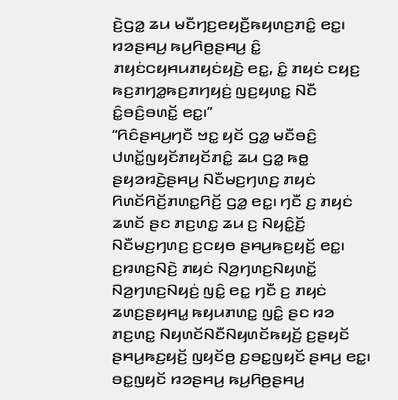ꤢꤧ꤬ꤞꤤ꤭ ꤘꤣ ꤗꤢꤪꤚꤢ꤬ꤕꤟꤢꤪ꤬ꤒꤟꤛꤢ꤬ꤊꤢꤨ꤭ ꤕꤢ꤭꤯ ꤙꤤꤔꤌꤣ꤬ ꤒꤣ꤬ꤖꤥ꤬ꤔꤌꤣ꤬ ꤢꤨ꤭ ꤊꤟꤢꤦꤍꤟꤌꤣꤊꤟꤢꤦꤟꤢꤧ꤬ ꤕꤢ꤭, ꤢꤨ꤭ ꤊꤟꤢꤦ ꤢꤟꤢ꤬ ꤒꤢ꤬ꤊꤚꤤ꤭ꤒꤢ꤬ꤊꤚꤟꤢꤦ꤬ ꤜꤢ꤬ꤟꤛꤢ꤭ ꤡꤢꤪ ꤢꤨ꤭ꤋꤢꤨ꤬ꤋꤛꤢꤩ꤭ ꤕꤢ꤭꤯”
“ꤖꤢꤨꤔꤌꤣ꤬ꤚꤢꤪ ꤠꤢ꤭ ꤟꤢꤩ ꤞꤤ꤭ ꤗꤢꤪꤋꤢꤨ꤬ ꤓꤛꤢꤩ꤭ꤜꤟꤢꤩꤊꤟꤢꤩꤊꤢꤨ꤭ ꤘꤣ ꤞꤤ꤭ ꤒꤥ꤭ ꤔꤟꤤꤙꤢꤧ꤬ꤔꤌꤣ꤬ ꤡꤢꤪꤗꤢ꤬ꤚꤛꤢ꤬ ꤊꤟꤢꤦ ꤖꤛꤢꤩꤖꤢꤩ꤬ꤊꤛꤢ꤭ꤖꤢꤩ꤬ ꤞꤤ꤭ ꤕꤢ꤭꤯ ꤚꤢꤪ ꤢ꤬ ꤊꤟꤢꤦ ꤘꤛꤢꤩ ꤔꤢ ꤊꤢ꤬ꤛꤢ꤭ ꤘꤣ ꤢ꤬ ꤡꤟꤢꤨ꤭ꤢꤩ꤬ ꤡꤢꤪꤗꤢ꤬ꤚꤛꤢ꤬ ꤢ꤬ꤍꤟꤥ ꤔꤌꤣ꤬ꤒꤢ꤬ꤟꤢꤩ꤬ ꤕꤢ꤭꤯
ꤢ꤬ꤙꤛꤢ꤬ꤡꤢꤧ꤬ ꤊꤟꤢꤦ ꤡꤤ꤬ꤚꤛꤢ꤬ꤡꤟꤛꤢꤩ꤭ ꤡꤤ꤬ꤚꤛꤢ꤬ꤡꤟꤢꤦ꤬ ꤜꤢꤨ꤭ ꤕꤢ꤭ ꤚꤢꤪ ꤢ꤬ ꤊꤟꤢꤦ ꤘꤛꤢ꤬ꤔꤟꤌꤣ꤭ ꤒꤟꤣꤊꤛꤢ꤭ ꤜꤢꤨ꤭ ꤔꤢ ꤙꤤ ꤊꤢ꤬ꤛꤢ꤭ ꤡꤟꤛꤢꤩꤡꤢꤪꤡꤟꤛꤢꤩꤒꤟꤢꤩ꤬ ꤢ꤬ꤔꤟꤢꤩ ꤔꤌꤣ꤬ꤒꤢ꤬ꤟꤢꤩ꤬ ꤜꤟꤢꤩꤥ꤬ ꤢ꤬ꤋꤢ꤭ꤜꤟꤢꤩ ꤔꤌꤣ꤬ ꤕꤢ꤭꤯ ꤋꤢ꤭ꤜꤟꤢꤩ ꤙꤤꤔꤌꤣ꤬ ꤒꤣ꤬ꤖꤥ꤬ꤔꤌꤣ꤬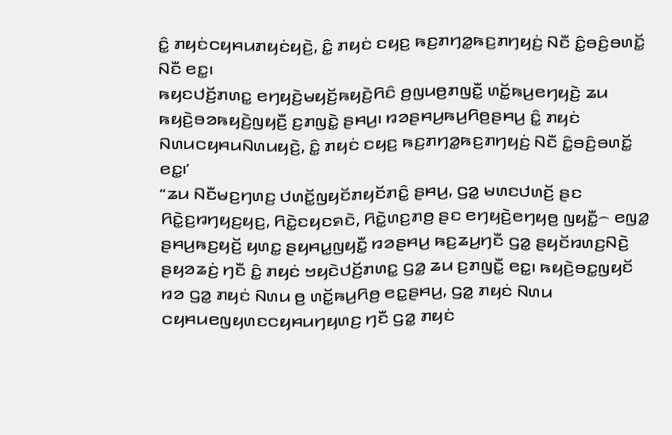ꤢꤨ꤭ ꤊꤟꤢꤦꤍꤟꤌꤣꤊꤟꤢꤦꤟꤢꤧ꤬, ꤢꤨ꤭ ꤊꤟꤢꤦ ꤢꤟꤢ꤬ ꤒꤢ꤬ꤊꤚꤤ꤭ꤒꤢ꤬ꤊꤚꤟꤢꤦ꤬ ꤡꤢꤪ ꤢꤨ꤭ꤋꤢꤨ꤬ꤋꤛꤢꤩ꤭ ꤡꤢꤪ ꤕꤢ꤭꤯
ꤒꤟꤢꤓꤢꤩ꤬ꤊꤛꤢ꤭ ꤕꤚꤟꤢꤧ꤬ꤗꤟꤢꤩ꤬ꤒꤟꤢꤧ꤬ꤖꤢꤨ ꤥ꤬ꤜꤣꤥ꤬ꤊꤜꤢꤪ꤭ ꤛꤢꤩ꤭ꤒꤣ꤬ꤕꤚꤟꤢꤧ꤬ ꤘꤣ ꤒꤟꤢꤧ꤬ꤋꤤꤒꤟꤢꤧ꤬ꤜꤟꤢꤪ꤬ ꤢ꤬ꤊꤜꤢꤧ꤭ ꤔꤌꤣ꤬꤯ ꤙꤤꤔꤌꤣ꤬ꤒꤣ꤬ꤖꤥ꤬ꤔꤌꤣ꤬ ꤢꤨ꤭ ꤊꤟꤢꤦ ꤡꤛꤣꤍꤟꤌꤣꤡꤛꤣꤟꤢꤧ꤬, ꤢꤨ꤭ ꤊꤟꤢꤦ ꤢꤟꤢ꤬ ꤒꤢ꤬ꤊꤚꤤ꤭ꤒꤢ꤬ꤊꤚꤟꤢꤦ꤬ ꤡꤢꤪ ꤢꤨ꤭ꤋꤢꤨ꤬ꤋꤛꤢꤩ꤭ ꤕꤢ꤭꤯’
“ꤘꤣ ꤡꤢꤪꤗꤢ꤬ꤚꤛꤢ꤬ ꤓꤛꤢꤩ꤭ꤜꤟꤢꤩꤊꤟꤢꤩꤊꤢꤨ꤭ ꤔꤌꤣ꤬, ꤞꤤ꤭ ꤗꤛꤢꤓꤛꤢꤩ꤬ ꤔꤢ ꤖꤢꤧ꤭ꤢ꤬ꤙꤚꤟꤢ꤬ꤟꤢ꤬, ꤖꤢꤧ꤭ꤢꤟꤢꤎꤢꤧ, ꤖꤢꤧ꤭ꤛꤢ꤬ꤊꤥ꤬ ꤔꤢ ꤕꤚꤟꤢꤧ꤬ꤕꤚꤟꤥ꤬ ꤜꤟꤢꤪ꤭꤮ ꤕꤜꤤ꤭ ꤔꤌꤣ꤬ꤒꤢ꤬ꤟꤢꤩ꤬ ꤟꤛꤢ꤭ ꤔꤟꤌꤣ꤭ꤜꤟꤢꤪ꤭ ꤙꤤꤔꤌꤣ꤬ ꤒꤢ꤬ꤘꤣ꤬ꤚꤢꤪ ꤞꤤ꤭ ꤔꤟꤢꤩꤙꤛꤢ꤬ꤡꤢꤧ꤬ ꤔꤟꤤꤘꤢꤦ꤬ ꤚꤢꤪ ꤢꤨ꤭ ꤊꤟꤢꤦ ꤠꤟꤢꤧꤓꤢꤩ꤬ꤊꤛꤢ꤭ ꤞꤤ꤭ ꤘꤣ ꤢ꤬ꤊꤜꤢꤪ꤭ ꤕꤢ꤭꤯ ꤒꤟꤢꤧ꤬ꤋꤢ꤭ꤜꤟꤢꤩ ꤙꤤ ꤞꤤ꤭ ꤊꤟꤢꤦ ꤡꤛꤣ ꤥ꤬ ꤛꤢꤩ꤭ꤒꤣ꤬ꤖꤥ꤬ ꤕꤢ꤭ꤔꤌꤣ꤬, ꤞꤤ꤭ ꤊꤟꤢꤦ ꤡꤛꤣ ꤍꤟꤌꤣꤕꤜꤟꤛꤢꤍꤟꤌꤣꤚꤟꤛꤢ꤬ ꤚꤢꤪ ꤞꤤ꤭ ꤊꤟꤢꤦ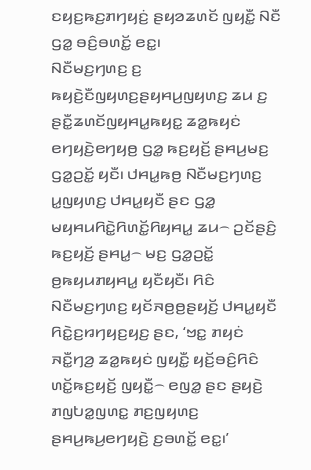ꤢꤟꤢ꤬ꤒꤢ꤬ꤊꤚꤟꤢꤦ꤬ ꤔꤟꤤꤘꤛꤢꤩ ꤜꤟꤢꤪ꤭ ꤡꤢꤪ ꤞꤤ꤭ ꤋꤢꤨ꤬ꤋꤛꤢꤩ꤭ ꤕꤢ꤭꤯
ꤡꤢꤪꤗꤢ꤬ꤚꤛꤢ꤬ ꤢ꤬ ꤒꤟꤢꤧ꤬ꤢꤪꤜꤟꤛꤢ꤬ꤔꤟꤌꤣ꤬ꤜꤟꤛꤢ꤬ ꤘꤣ ꤢ꤬ ꤔꤢꤪ꤭ꤘꤛꤢꤩꤜꤟꤌꤣ꤭ꤒꤟꤢ꤭ ꤘꤤ꤭ꤒꤟꤢꤦ ꤕꤚꤟꤢꤧ꤬ꤕꤚꤟꤥ꤬ ꤞꤤ꤭ ꤒꤢ꤬ꤟꤢꤩ꤬ ꤔꤌꤣ꤬ꤗꤢ꤬ ꤞꤤ꤭ꤑꤢꤩ꤭ ꤟꤢꤪ꤯ ꤓꤌꤣ꤭ꤒꤥ꤬ ꤡꤢꤪꤗꤢ꤬ꤚꤛꤢ꤬ ꤣ꤭ꤜꤟꤛꤢ꤬ ꤓꤌꤣ꤭ꤟꤢꤪ ꤔꤢ ꤞꤤ꤭ ꤗꤟꤌꤣꤖꤢꤧ꤭ꤖꤛꤢꤩ꤭ꤖꤟꤌꤣ꤭ ꤘꤣ꤮ ꤑꤢꤩꤔꤢꤨ꤬ ꤒꤢ꤬ꤟꤢꤩ꤬ ꤔꤌꤣ꤭꤮ ꤗꤢ꤬ ꤞꤤ꤭ꤑꤢꤩ꤭ ꤥ꤬ꤒꤟꤣꤊꤟꤌꤣ꤭ ꤟꤢꤪꤟꤢꤪ꤯ ꤖꤢꤨ ꤡꤢꤪꤗꤢ꤬ꤚꤛꤢ꤬ ꤟꤢꤩꤏꤥ꤬ꤥ꤬ꤔꤟꤢꤩ꤬ ꤓꤌꤣ꤭ꤟꤢꤪ ꤖꤢꤧ꤭ꤢ꤬ꤙꤚꤟꤢ꤬ꤟꤢ꤬ ꤔꤢ, ‘ꤠꤢ꤭ ꤊꤟꤢꤦ ꤏꤢꤪ꤭ꤚꤤ꤬ ꤘꤤ꤭ꤒꤟꤢꤦ ꤜꤟꤢꤪ꤭ ꤟꤢꤩ꤬ꤋꤢꤨ꤬ꤖꤢꤨ ꤛꤢꤩ꤭ꤒꤢ꤬ꤟꤢꤩ꤬ ꤜꤟꤢꤪ꤭꤮ ꤕꤜꤤ꤭ ꤔꤢ ꤔꤟꤢꤧ꤬ ꤊꤜꤝꤤ꤭ꤜꤛꤢ꤭ ꤊꤢ꤬ꤜꤟꤛꤢ꤬ ꤔꤌꤣ꤬ꤒꤣ꤬ꤕꤚꤟꤢꤧ꤬ ꤢ꤬ꤋꤛꤢꤩ꤭ ꤕꤢ꤭꤯’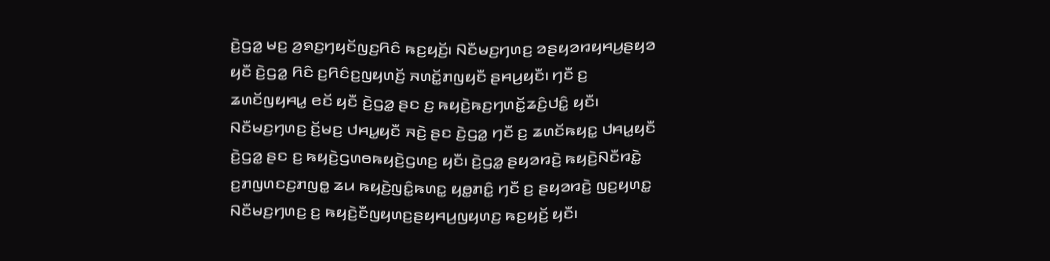ꤢꤧ꤬ꤞꤤ꤭ ꤗꤢ꤬ ꤤ꤬ꤎꤢ꤬ꤚꤟꤢꤩꤜꤢ꤬ꤖꤢꤨ ꤒꤢ꤬ꤟꤢꤩ꤬꤯ ꤡꤢꤪꤗꤢ꤬ꤚꤛꤢ꤬ ꤤꤔꤟꤤꤙꤟꤌꤣ꤬ꤔꤟꤤ ꤟꤢꤪ ꤢꤧ꤬ꤞꤤ꤭ ꤖꤢꤨ ꤢ꤬ꤖꤢꤨꤢ꤬ꤜꤟꤛꤢꤩ꤬ ꤏꤛꤢꤩ꤭ꤊꤜꤟꤢꤪ ꤔꤌꤣ꤬ꤟꤢꤪ꤯ ꤚꤢꤪ ꤢ꤬ ꤘꤛꤢꤩꤜꤟꤌꤣ꤭ ꤕꤢꤩ ꤟꤢꤪ ꤢꤧ꤬ꤞꤤ꤭ ꤔꤢ ꤢ꤬ ꤒꤟꤢꤧ꤬ꤒꤢ꤬ꤚꤛꤢꤩ꤭ꤘꤢꤨ꤬ꤓꤢꤨ꤭ ꤟꤢꤪ꤯ ꤡꤢꤪꤗꤢ꤬ꤚꤛꤢ꤬ ꤢꤩ꤬ꤗꤢ꤬ ꤓꤌꤣ꤭ꤟꤢꤪ ꤏꤢꤧ꤬ ꤔꤢ ꤢꤧ꤬ꤞꤤ꤭ ꤚꤢꤪ ꤢ꤬ ꤘꤛꤢꤩꤒꤟꤢ꤭ ꤓꤌꤣ꤭ꤟꤢꤪ ꤢꤧ꤬ꤞꤤ꤭ ꤔꤢ ꤢ꤬ ꤒꤟꤢꤧ꤬ꤞꤛꤥꤒꤟꤢꤧ꤬ꤞꤛꤢ꤬ ꤟꤢꤪ꤯ ꤢꤧ꤬ꤞꤤ꤭ ꤔꤟꤤꤙꤢꤧ꤬ ꤒꤟꤢꤧ꤬ꤡꤢꤪꤙꤢꤧ꤭ ꤢ꤬ꤊꤜꤛꤢꤢ꤬ꤊꤜꤥ꤭ ꤘꤣ ꤒꤟꤢꤧ꤬ꤜꤢꤨ꤭ꤒꤛꤢ꤭ ꤟꤥ꤭ꤊꤢꤨ꤭ ꤚꤢꤪ ꤢ꤬ ꤔꤟꤤꤙꤢꤧ꤬ ꤜꤢ꤬ꤟꤛꤢ꤭ ꤡꤢꤪꤗꤢ꤬ꤚꤛꤢ꤬ ꤢ꤬ ꤒꤟꤢꤧ꤬ꤢꤪꤜꤟꤛꤢ꤬ꤔꤟꤌꤣ꤬ꤜꤟꤛꤢ꤬ ꤒꤢ꤬ꤟꤢꤩ꤬ ꤟꤢꤪ꤯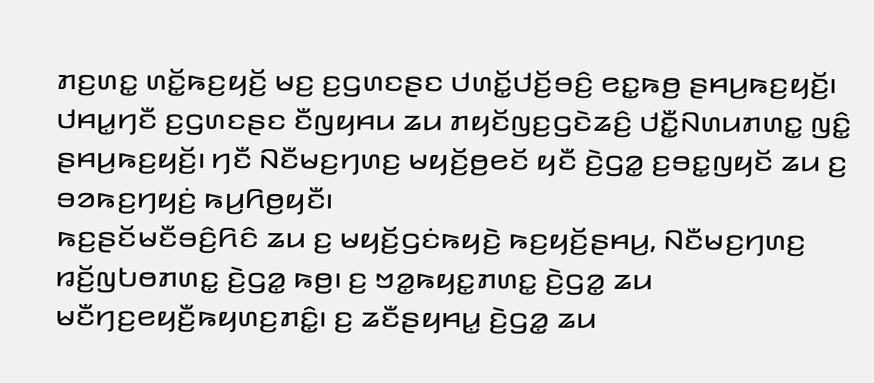ꤊꤢ꤬ꤛꤢ꤭ ꤛꤢꤩ꤭ꤒꤢ꤬ꤟꤢꤩ꤬ ꤗꤢ꤬ ꤢ꤬ꤞꤛꤢꤔꤢ ꤓꤛꤢꤩ꤭ꤓꤢꤩ꤬ꤋꤢꤨ꤬ ꤕꤢ꤭ꤒꤥ꤬ ꤔꤌꤣ꤬ꤒꤢ꤬ꤟꤢꤩ꤬꤯ ꤓꤌꤣ꤭ꤚꤢꤪ ꤢ꤬ꤞꤛꤢꤔꤢ ꤢꤪꤜꤟꤌꤣ ꤘꤣ ꤊꤟꤢꤩꤜꤢ꤬ꤞꤢꤧꤘꤢꤨ꤬ ꤓꤢꤪ꤭ꤡꤛꤣꤊꤛꤢ꤭ ꤜꤢꤨ꤭ ꤔꤌꤣ꤬ꤒꤢ꤬ꤟꤢꤩ꤬꤯ ꤚꤢꤪ ꤡꤢꤪꤗꤢ꤬ꤚꤛꤢ꤬ ꤗꤟꤢꤩ꤬ꤥ꤬ꤕꤢꤩ ꤟꤢꤪ ꤢꤧ꤬ꤞꤤ꤭ ꤢ꤬ꤋꤢ꤭ꤜꤟꤢꤩ ꤘꤣ ꤢ꤬ ꤋꤤꤒꤢ꤬ꤚꤟꤢꤦ꤬ ꤒꤣ꤬ꤖꤥ꤬ꤟꤢꤪ꤯
ꤒꤢ꤬ꤔꤢꤩꤗꤢꤪꤋꤢꤨ꤬ꤖꤢꤨ ꤘꤣ ꤢ꤬ ꤗꤟꤢꤩ꤬ꤞꤢꤦꤒꤟꤢꤧ꤬ ꤒꤢ꤬ꤟꤢꤩ꤬ꤔꤌꤣ꤬, ꤡꤢꤪꤗꤢ꤬ꤚꤛꤢ꤬ ꤙꤢꤩ꤬ꤜꤝꤥꤊꤛꤢ꤭ ꤢꤧ꤬ꤞꤤ꤭ ꤒꤥ꤬꤯ ꤢ꤬ ꤠꤤ꤭ꤒꤟꤢ꤭ꤊꤛꤢ꤭ ꤢꤧ꤬ꤞꤤ꤭ ꤘꤣ ꤗꤢꤪꤚꤢ꤬ꤕꤟꤢꤪ꤬ꤒꤟꤛꤢ꤬ꤊꤢꤨ꤭꤯ ꤢ꤬ ꤘꤢꤪꤔꤟꤌꤣ꤭ ꤢꤧ꤬ꤞꤤ꤭ ꤘꤣ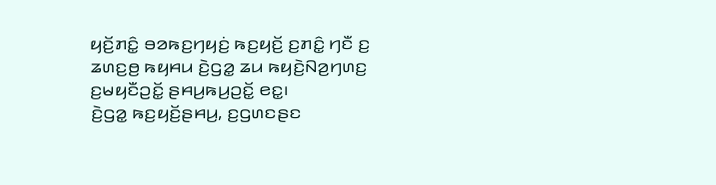ꤟꤢꤩ꤬ꤊꤢꤨ꤭ ꤋꤤꤒꤢ꤬ꤚꤟꤢꤦ꤬ ꤒꤢ꤬ꤟꤢꤩ꤬ ꤢ꤬ꤊꤢꤨ꤭ ꤚꤢꤪ ꤢ꤬ ꤘꤛꤢ꤬ꤥ꤬ ꤒꤟꤌꤣ ꤢꤧ꤬ꤞꤤ꤭ ꤘꤣ ꤒꤟꤢꤧ꤬ꤡꤤ꤬ꤚꤛꤢ꤬ ꤢ꤬ꤗꤟꤢꤪꤑꤢꤩ꤭ ꤔꤌꤣ꤬ꤒꤣ꤬ꤑꤢꤩ꤭ ꤕꤢ꤭꤯
ꤢꤧ꤬ꤞꤤ꤭ ꤒꤢ꤬ꤟꤢꤩ꤬ꤔꤌꤣ꤬, ꤢ꤬ꤞꤛꤢꤔꤢ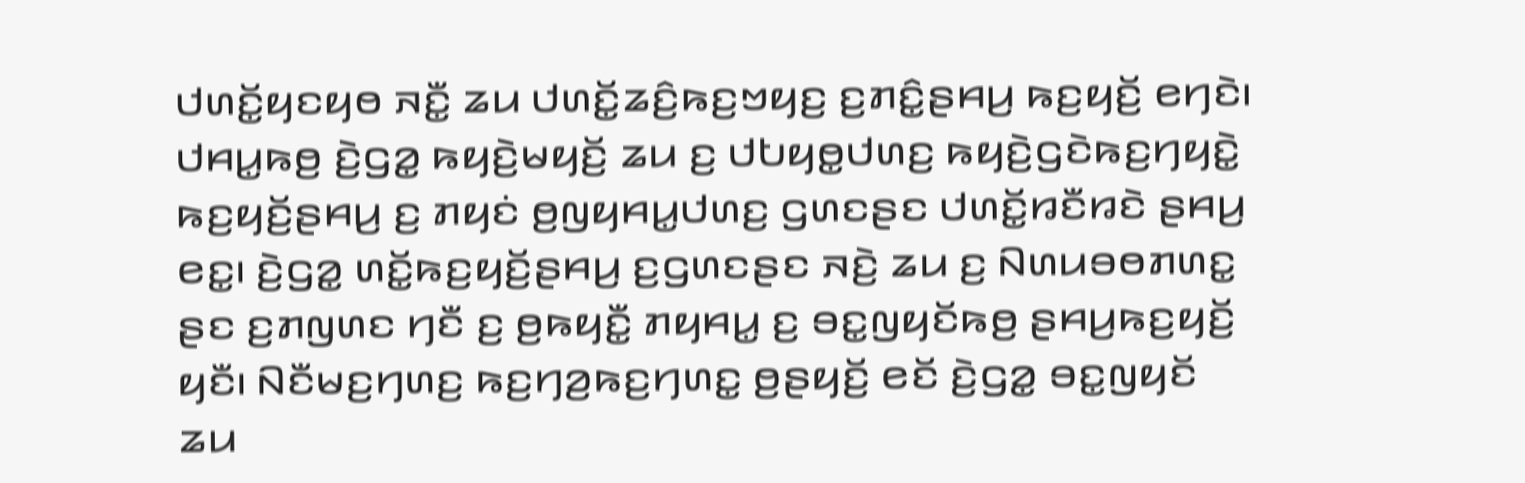ꤓꤛꤢꤩ꤭ꤟꤢꤟꤥ ꤏꤢꤪ꤭ ꤘꤣ ꤓꤛꤢꤩ꤭ꤘꤢꤨ꤬ꤒꤢ꤬ꤠꤟꤢ꤬ ꤢ꤬ꤊꤢꤨ꤭ꤔꤌꤣ꤬ ꤒꤢ꤬ꤟꤢꤩ꤬ ꤕꤚꤢꤧ꤯ ꤓꤌꤣ꤭ꤒꤥ꤬ ꤢꤧ꤬ꤞꤤ꤭ ꤒꤟꤢꤧ꤬ꤗꤟꤢꤩ꤬ ꤘꤣ ꤢ꤬ ꤓꤝꤟꤥ꤭ꤓꤛꤢ꤬ ꤒꤟꤢꤧ꤬ꤞꤢꤧꤒꤢ꤬ꤚꤟꤢꤧ꤭ ꤒꤢ꤬ꤟꤢꤩ꤬ꤔꤌꤣ꤬ ꤢ꤬ ꤊꤟꤢꤦ ꤥ꤬ꤜꤟꤌꤣ꤭ꤓꤛꤢ꤬ ꤞꤛꤢꤔꤢ ꤓꤛꤢꤩ꤭ꤙꤢꤪꤙꤢꤧ ꤔꤌꤣ꤬ ꤕꤢ꤭꤯ ꤢꤧ꤬ꤞꤤ꤭ ꤛꤢꤩ꤭ꤒꤢ꤬ꤟꤢꤩ꤬ꤔꤌꤣ꤬ ꤢ꤬ꤞꤛꤢꤔꤢ ꤏꤢꤧ꤬ ꤘꤣ ꤢ꤬ ꤡꤛꤣꤋꤥꤊꤛꤢ꤭ ꤔꤢ ꤢ꤬ꤊꤜꤛꤢ ꤚꤢꤪ ꤢ꤬ ꤥ꤬ꤒꤟꤢꤪ꤭ ꤊꤟꤌꤣ꤭ ꤢ꤬ ꤋꤢ꤭ꤜꤟꤢꤩꤒꤥ꤬ ꤔꤌꤣ꤬ꤒꤢ꤬ꤟꤢꤩ꤬ ꤟꤢꤪ꤯ ꤡꤢꤪꤗꤢ꤬ꤚꤛꤢ꤬ ꤒꤢ꤬ꤚꤤ꤬ꤒꤢ꤬ꤚꤛꤢ꤭ ꤥ꤬ꤔꤟꤢꤩ꤬ ꤕꤢꤩ ꤢꤧ꤬ꤞꤤ꤭ ꤋꤢ꤭ꤜꤟꤢꤩ ꤘꤣ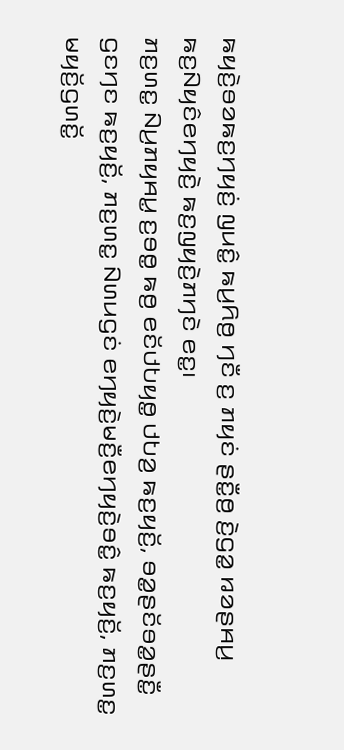ꤒꤟꤢꤧ꤬ꤋꤤꤒꤢ꤬ꤚꤟꤢꤦ꤬ ꤜꤣꤢꤨ꤭ ꤒꤣ꤬ꤖꤥ꤬ ꤚꤢꤪ ꤢ꤬ ꤊꤟꤢꤦ ꤔꤢꤪ꤭ꤥ꤬ ꤢꤧ꤬ꤞꤤ꤭ ꤙꤤꤔꤌꤣ꤬ ꤒꤢ꤬ꤡꤟꤢꤨꤕꤚꤟꤢꤧ꤬ ꤒꤢ꤬ꤜꤟꤢꤧ꤬ꤊꤚꤢꤧ ꤕꤢ꤭꤯
ꤊꤢ꤬ꤛꤢ꤭ ꤡꤣ꤬ꤊꤟꤌꤣ꤭ ꤢ꤬ꤋꤥ꤭ ꤒꤥ꤬ ꤕꤢꤩꤓꤝꤟꤥ꤭ ꤓꤝꤤ꤬ ꤒꤢ꤬ꤟꤢꤩ꤬, ꤋꤤ꤭ꤔꤢꤩꤋꤤ꤭ꤔꤢꤪ꤭ ꤞꤢꤚꤢ ꤒꤢ꤬ꤟꤢꤩ꤬, ꤊꤢ꤬ꤛꤢ꤭ ꤡꤛꤣꤞꤢꤦ ꤕꤚꤟꤢꤧ꤬ꤗꤢꤪ꤬ꤕꤚꤟꤢꤧ꤬ꤋꤢꤨ꤭ ꤒꤢ꤬ꤟꤢꤩ꤬, ꤊꤢ꤬ꤛꤢ꤭ ꤗꤟꤢꤩ꤬ꤞꤛꤢꤩ꤭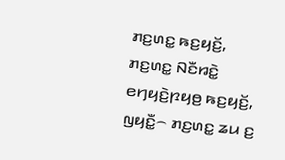ꤊꤢ꤬ꤛꤢ꤭ ꤒꤢ꤬ꤟꤢꤩ꤬, ꤊꤢ꤬ꤛꤢ꤭ ꤡꤢꤪꤙꤢꤧ꤭ ꤕꤚꤟꤢꤧ꤬ꤐꤟꤥ꤬ ꤒꤢ꤬ꤟꤢꤩ꤬, ꤜꤟꤢꤪ꤭꤮ ꤊꤢ꤬ꤛꤢ꤭ ꤘꤣ ꤢ꤬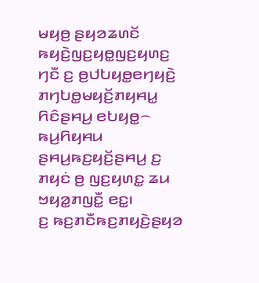ꤗꤟꤥ꤬ ꤔꤟꤤꤘꤛꤢꤩ ꤒꤟꤢꤧ꤬ꤜꤢ꤬ꤟꤥ꤭ꤜꤢ꤬ꤟꤛꤢ꤬ ꤚꤢꤪ ꤢ꤬ ꤥ꤬ꤓꤝꤟꤥ꤭ꤕꤚꤟꤢꤧ꤬ ꤊꤚꤝꤥ꤭ꤗꤟꤢꤩ꤬ꤊꤟꤌꤣ꤭ ꤖꤢꤨꤔꤌꤣ꤬ ꤕꤝꤟꤥ꤭꤮ ꤒꤣ꤬ꤖꤟꤌꤣ ꤔꤌꤣ꤬ꤒꤢ꤬ꤟꤢꤩ꤬ꤔꤌꤣ꤬ ꤢ꤬ ꤊꤟꤢꤦ ꤥ꤬ ꤜꤢ꤬ꤟꤛꤢ꤭ ꤘꤣ ꤠꤟꤤ꤭ꤊꤜꤢꤪ꤭ ꤕꤢ꤭꤯
ꤢ꤬ ꤒꤢ꤬ꤊꤢꤪꤒꤢ꤬ꤊꤟꤢꤧ꤬ꤔꤟꤤ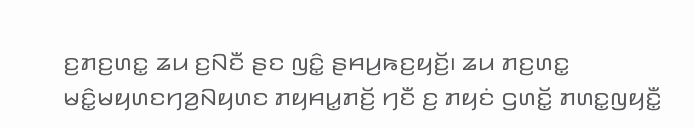ꤢ꤬ꤊꤢ꤬ꤛꤢ꤭ ꤘꤣ ꤢ꤬ꤡꤢꤪ ꤔꤢ ꤜꤢꤨ꤭ ꤔꤌꤣ꤬ꤒꤢ꤬ꤟꤢꤩ꤬꤯ ꤘꤣ ꤊꤢ꤬ꤛꤢ꤭ ꤗꤢꤨ꤭ꤗꤟꤛꤢꤚꤤ꤬ꤡꤟꤛꤢ ꤊꤟꤌꤣ꤭ꤊꤢꤩ꤬ ꤚꤢꤪ ꤢ꤬ ꤊꤟꤢꤦ ꤞꤛꤢꤩ꤭ ꤊꤛꤢ꤭ꤜꤟꤢꤪ꤭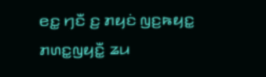ꤕꤢ꤭ ꤚꤢꤪ ꤢ꤬ ꤊꤟꤢꤦ ꤜꤢ꤬ꤒꤟꤢ꤭ ꤊꤛꤢ꤭ꤜꤟꤢꤪ꤭ ꤘꤣ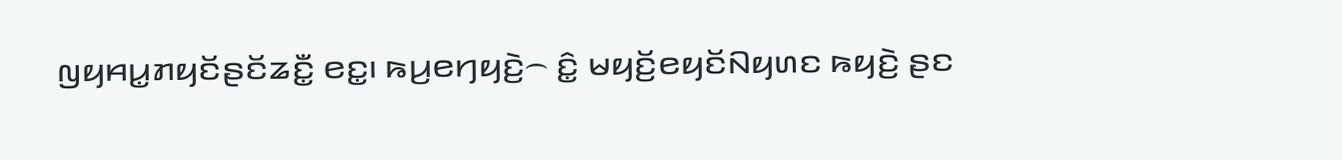ꤜꤟꤌꤣ꤭ꤊꤟꤢꤩꤔꤢꤩꤘꤢꤪ꤭ ꤕꤢ꤭꤯ ꤒꤣ꤬ꤕꤚꤟꤢꤧ꤬꤮ ꤢꤨ꤭ ꤗꤟꤢꤩ꤬ꤕꤟꤢꤩꤡꤟꤛꤢ ꤒꤟꤢꤧ꤬ ꤔꤢ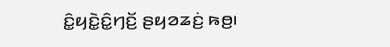ꤢꤨ꤭ꤟꤢꤧ꤭ꤢꤨ꤭ꤚꤢꤩ꤬ ꤔꤟꤤꤘꤢꤦ꤬ ꤒꤥ꤬꤯